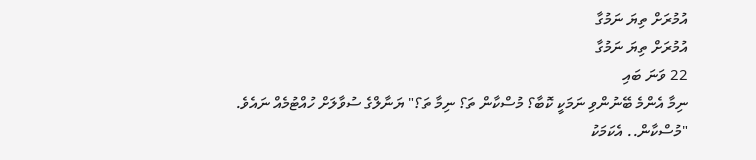އުމުރަށް ތިޔަ ނަމުގާ
އުމުރަށް ތިޔަ ނަމުގާ
22 ވަނަ ބައި
ނިމާ އެންމެ ބޭނުންވި ނަމަކީ ކޮބާ؟ މުސްކާން ތަ؟ ނިމާ ތަ؟" ޔަނާލްގެ ސުވާލަށް ހުއްޓުމެއް ނައެވެ.
"މުސްކާން.. އެކަމަކު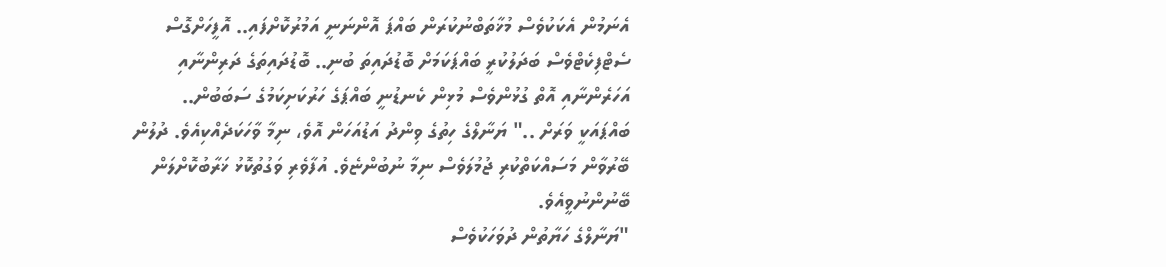އެނަމުން އެކަކުވެސް މުޚާތަބްނުކުރަން ބައްޕަ އޮންނަނީ އަމުރުކޮށްފައި.. އޮފީހަށްގޮސް ސެޓްފިކެޓްވެސް ބަދަލުކުރީ ބައްޕަކަމަށް ބޮޑުދައިތަ ބުނި.. ބޮޑުދައިތަގެ ދަރިންނާއި އަހަރެންނާއި އޮތް ގުޅުންވެސް މުޅިން ކެނޑުނީ ބައްޕަގެ ހަރުކަށިކަމުގެ ސަބަބުން.. ބައްޕައަކީ ވަރަށް .." ޔަނާލްގެ ހިތުގެ ވިންދު އަޑުއަހަން އޮވެ، ނިމާ ވާހަކަދެއްކިއެވެ. ދުލުން ބޭރުވާން މަސައްކަތްކުރި ޖުމުލަވެސް ނިމާ ނުބުންޏެވެ. އުފާވެރި ވަގުތުކޮޅު ޚަރާބުކޮށްލަން ބޭނުންނުވީއެވެ.
"ޔަނާލްގެ ހަޔާތުން ދުވަހަކުވެސް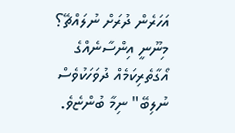އަހަރެން ދުރަށް ނުލައްޗޭ؟ މިނޫނީ އިންސާނެއްގެ އޯގާތެރިކަމެއް ދުވަހަކުވެސް ނުލިބޭ" ނިމާ ބުންޏެވެ.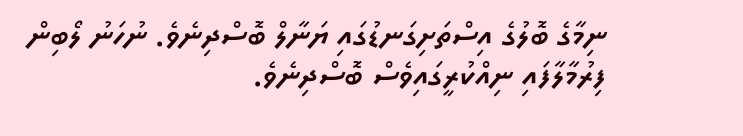ނިމާގެ ބޮލުގެ އިސްތަށިގަނޑުގައި ޔަނާލް ބޮސްދިނެވެ. ނުހަނު ލޯބިން ފިރުމާލާފައި ނިއްކުރީގައިވެސް ބޮސްދިނެވެ.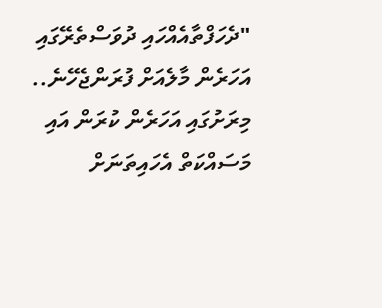"ދެހަފްތާއެއްހައި ދުވަސްތެރޭގައި އަހަރެން މާލެއަށް ފުރަންޖެހޭނެ.. މިރަށުގައި އަހަރެން ކުރަން އައި މަސައްކަތް އެހައިތަނަށް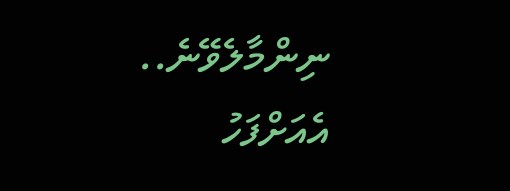ނިންމާލެވޭނެ.. އެއަށްފަހު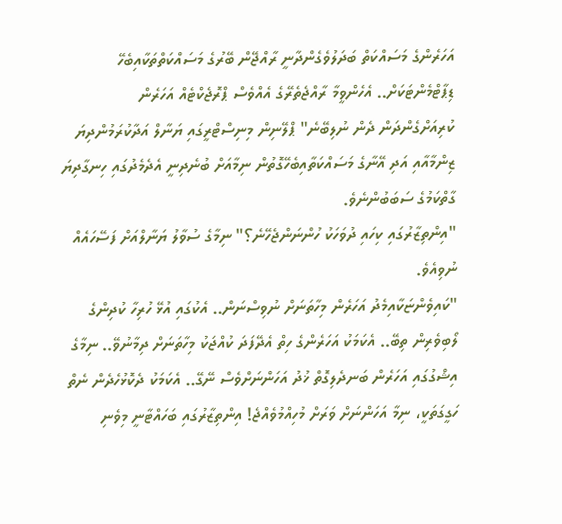އަހަރެންގެ މަސައްކަތް ބަދަލުވެގެންދާނީ ރާއްޖޭން ބޭރުގެ މަސައްކަތްތަކާއިބެހޭ ޑިޕާޓްމެންޓަކަށް.. އެހެންވީމާ ރާއްޖެތެރޭގެ އެއްވެސް ޕްރޮޖެކްޓެއް އަހަރެން ކުރިއަށްގެންދަން ދެން ނުލިބޭނެ" ޕްލޭނިން މިނިސްޓްރީގައި ޔަނާލް އަދާކުރަމުންދިޔަ ޒިންމާއާއި އަދި އޭނާގެ މަސައްކަތާއިބެހޭގޮތުން ނިމާއަށް ބުނެދިނީ އެދެމެދުގައި ހިނގާދިޔަ ގާތްކަމުގެ ސަބަބުންނެވެ.
"އިންތިޒާރުގައި ކިހައި ދުވަހަކު ހުންނަންޖެހޭނެ؟" ނިމާގެ ސުވާލު ޔަނާލްއަށް ފަސޭހައެއް ނުވިއެވެ.
"ކައިވެންޏަކާއިމެދު އަހަރެން މިހާތަނަށް ނުވިސްނަން.. އެކުގައި އުޅޭ ހުރިހާ ކުދިންގެ ލޯބިވެރިން ތިބޭ.. އެކަމަކު އަހަރެންގެ ހިތް އެދޭފަދަ ކުއްޖަކު މިހާތަނަށް ދިމާނުވޭ.. ނިމާގެ އިޝްގުގައި އަހަރެން ބަނދެލިގޮތް ޚުދު އަހަންނަށްވެސް ނޭގޭ.. އެކަމަކު ދެކޮޅުހެދެން ނެތް ހަގީގަތަކީ، ނިމާ އަހަންނަށް ވަރަށް މުހިއްމުވެއްޖެ! އިންތިޒާރުގައި ބަހައްޓާނީ މިވެނި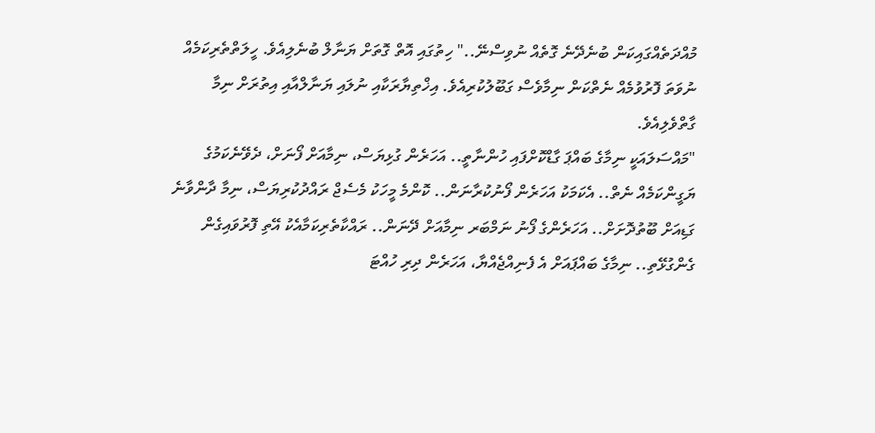މުއްދަތެއްގައިކަން ބުނެދޭނެ ގޮތެއް ނުވިސްނޭ.." ހިތުގައި އޮތް ގޮތަށް ޔަނާލް ބުނެލިއެވެ. ހީލަތްތެރިކަމެއް ނުވަތަ ފޮރުވުމެއް ނެތްކަން ނިމާވެސް ގަބޫލުކުރިއެވެ. އިޚްތިޔާރަކާއި ނުލައި ޔަނާލްއާއި އިތުރަށް ނިމާ ގާތްވެލިއެވެ.
"މައްސަލައަކީ ނިމާގެ ބައްޕަ ގާޑްކޮށްފައި ހުންނާތީ.. އަހަރެން ގުޅިޔަސް، ނިމާއަށް ފޯނަށް، ދެވޭނެކަމުގެ ޔަގީންކަމެއް ނެތް.. އެކަމަކު އަހަރެން ފޯނުކުރާނަން.. ކޮންމެ މީހަކު މެސެޖް ރައްދުކުރިޔަސް، ނިމާ ދާންވާނެ ގަޑިއަށް ބޫތުދޮށަށް.. އަހަރެންގެ ފޯނު ނަމްބަރ ނިމާއަށް ދޭނަން.. ރައްކާތެރިކަމާއެކު އޭތި ފޮރުވައިގެން ގެންގުޅޭތި.. ނިމާގެ ބައްޕައަށް އެ ފެނިއްޖެއްޔާ، އަހަރެން ދިރި ހުއްޓަ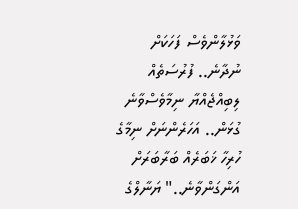ވަޅުލާންވެސް ފަހަކަށް ނުދާނެ.. ފުރުސަތެއް ލިބިއްޖެއްޔާ ނިމާވެސްވާނެ ގުޅަން.. އަހަރެންނަށް ނިމާގެ ހުރިހާ ޚަބަރެއް ބަރާބަރަށް އަންގަންވާނެ.." ޔަނާލްގެ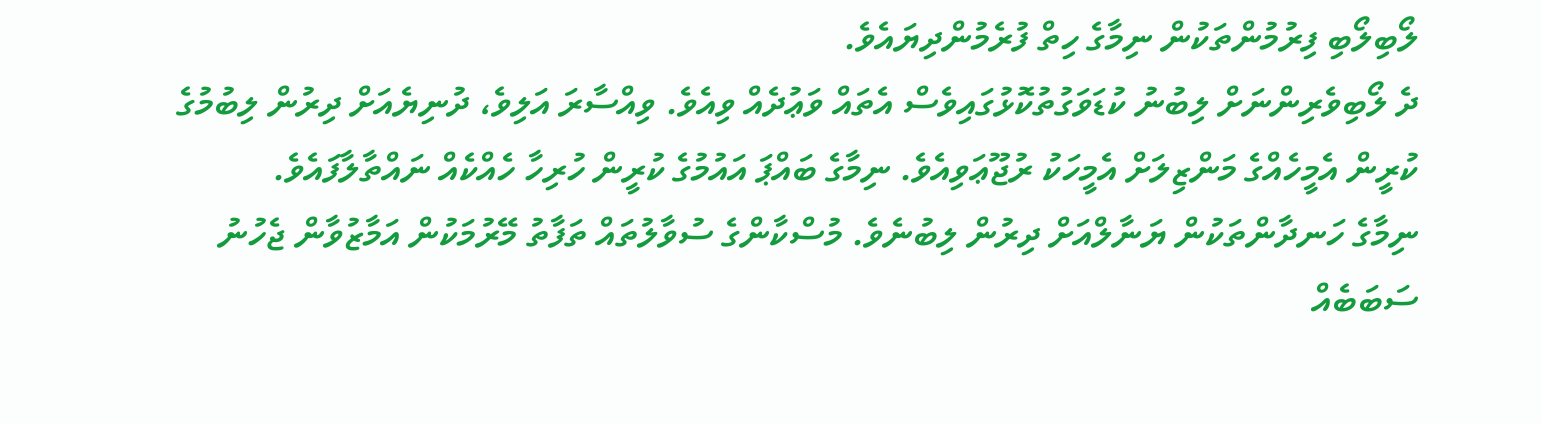ލޯބިލޯބި ފިރުމުންތަކުން ނިމާގެ ހިތް ފުރެމުންދިޔައެވެ.
ދެ ލޯބިވެރިންނަށް ލިބުނު ކުޑަވަގުތުކޮޅުގައިވެސް އެތައް ވަޢުދެއް ވިއެވެ. ވިއްސާރަ އަލިވެ، ދުނިޔެއަށް ދިރުން ލިބުމުގެ ކުރީން އެމީހެއްގެ މަންޒިލަށް އެމީހަކު ރުޖޫޢަވިއެވެ. ނިމާގެ ބައްޕަ އައުމުގެ ކުރީން ހުރިހާ ހެއްކެއް ނައްތާލާފައެވެ.
ނިމާގެ ހަނދާންތަކުން ޔަނާލްއަށް ދިރުން ލިބުނެވެ. މުސްކާންގެ ސުވާލުތައް ތަފާތު މޭރުމަކުން އަމާޒުވާން ޖެހުނު ސަބަބެއް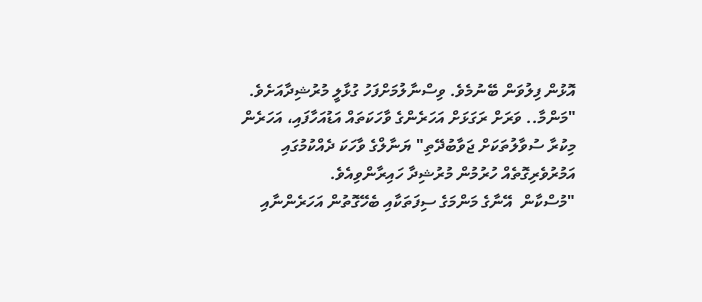އޮޅުން ފިލުވަން ބޭނުމެވެ. ވިސްނާލުމަށްފަހު ގުޅާލީ މުރުޝިދާއަށެވެ.
"މަންމާ.. ވަރަށް ރަގަޅަށް އަހަރެންގެ ވާހަކަތައް އަޑުއަހާފައި، އަހަރެން މިކުރާ ސުވާލުތަކަށް ޖަވާބުދޭތި" ޔަނާލްގެ ވާހަކަ ދެއްކުމުގައި އަމުރުވެރިގޮތެއް ހުރުމުން މުރުޝިދާ ހައިރާންވިއެވެ.
"މުސްކާން  އޭނާގެ މަންމަގެ ސިފަތަކާއި ބެހޭގޮތުން އަހަރެންނާއި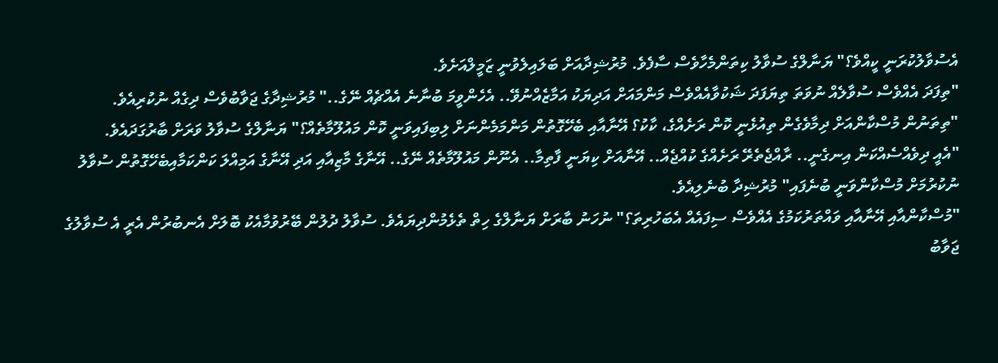އެސުވާލުކުރަނީ ކީއްވެ؟" ޔަނާލްގެ ސުވާލު ކިތަންމެހާވެސް ސާފެވެ. މުރުޝިދާއަށް ބަލައިލެވުނީ ޒަމީލްއަށެވެ.
"ތިފަދަ އެއްވެސް ސުވާލެއް ނުވަތަ ތިޔަފަދަ ޝަކުވާއެއްވެސް މަންމައަށް އަދިޔަކު އަމާޒެއްނުވޭ.. އެހެންވީމަ ބުނާނެ އެއްޗެއް ނޭގެ.." މުރުޝިދާގެ ޖަވާބުވެސް ދިގެއް ނުކުރިއެވެ.
"ތިތަނުން މުސްކާންއަށް ދިމާވެގެން ތިއުޅެނީ ކޮން ރަށެއްގެ، ކާކު؟ އޭނާއާއި ބެހޭގޮތުން މަންމަމެންނަށް ލިބިފައިވަނީ ކޮން މައުލޫމާތެއް؟" ޔަނާލްގެ ސުވާލު ވަރަށް ބާރުގަދައެވެ.
"އެއީ ދިވެއްސެއްކަން އިނގެނީ.. ރާއްޖެތެރޭ ރަށެއްގެ ކުއްޖެއް.. އޭނާއަށް ކިޔަނީ ފާތިމާ.. އެނޫން މައުލޫމާތެއް ނޭގެ.. އޭނާގެ މާޒިއާއި އަދި އޭނާގެ އަމިއްލަ ކަންކަމާއިބެހޭގޮތުން ސުވާލު ނުކުރުމަށް މުސްކާންވަނީ ބުނެފައި" މުރުޝިދާ ބުނެލިއެވެ.
"މުސްކާންއާއި އޭނާއާއި ވައްތަރުކަމުގެ އެއްވެސް ސިފައެއް އެބަހުރިތަ؟" ނުހަނު ބާރަށް ޔަނާލްގެ ހިތް ތެޅެމުންދިޔައެވެ. ސުވާލު ދުލުން ބޭރުވުމާއެކު ބޮލަށް އެނބުރުން އެރީ އެ ސުވާލުގެ ޖަވާބު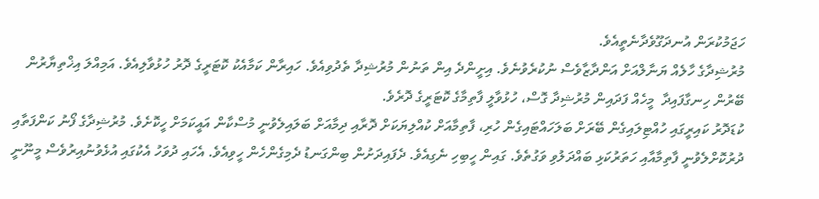ހަޖަމުކުރަން އުނދަގޫވެދާނެތީއެވެ.
މުރުޝިދާގެ ހާލެއް ޔަނާލްއަށް އަންދާޒާވެސް ނުކުރެވުނެވެ. އިށީންދެ އިން ތަނުން މުރުޝިދާ ތެދުވިއެވެ. ހައިރާން ކަމާއެކު ކޮޓަރީގެ ދޮރު ހުޅުވާލިއެވެ. އަމިއްލަ އިޚްތިޔާރުން ބޭރުން ހިނގާފައިދާ  މީހެއް ފަދައިން މުރުޝިދާ ގޮސް، ހުޅުވާލީ ފާތިމާގެ ކޮޓަރީގެ ދޮރެވެ.
ކުޑަދޮރު ކައިރީގައި ހުއްޓިލައިގެން ބޭރަށް ބަލަހައްޓައިގެން ހުރި، ފާތިމާއަށް ކުއްލިޔަކަށް ދޮރާއި ދިމާއަށް ބަލައިލެވުނީ މުސްކާން އައީކަމަށް ހީކޮށެވެ. މުރުޝިދާގެ ފޯނު ކަންފަތާއި ދުރުކޮށްލެވުނީ ފާތިމާއާއި ހަތަރުކަޅި ބައްދަލުވި ވަގުތެވެ. ގައިން ހީބިހި ނެގިއެވެ. ދެފައިދަށުން ބިންގަނޑު ދެމިގެންހެން ހީވިއެވެ. އެހައި ދުވަހު އެކުގައި އުޅެވުނުއިރުވެސް މީނޫނީ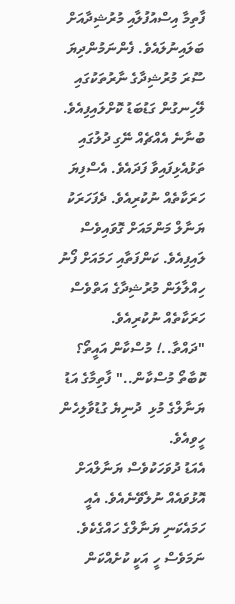ފާތިމާ އިސްއުފުލާއި މުރުޝިދާއަށް ބަލައިނުލައެވެ. ފެންނަމުންދިޔަ ސޫރަ މުރުޝިދާގެ ނާރުތަކުގައި ލޭހިނގުން ގަޑުބަޑު ކޮށްލައިފިއެވެ. ބުނާނެ އެއްޗެއް ނޭގި ދުލުގައި ތަޅުއެޅިފައިވާ ފަދައެވެ. އެސްފިޔަ ހަރަކާތެއް ނުކުރިއެވެ. ދެފަހަރަކު ޔަނާލް މަންމައަށް ގޮވައިވެސް ލައިފިއެވެ. ކަންފަތާއި ހަމައަށް ފޯނު ހިއްލާލަން މުރުޝިދާގެ އަތްވެސް ހަރަކާތެއް ނުކުރިއެވެ.
"ދައްތާ..! މުސްކާން އައީތޯ؟ ކޮބާތޯ މުސްކާން.." ފާތިމާގެ އަޑު  ޔަނާލްގެ މުޅި  ދުނިޔެ ގުޑުވާލިހެން ހީވިއެވެ.
އެއަޑު ދުވަހަކުވެސް ޔަނާލްއަށް އޮޅުވައެއް ނުލެވޭނެއެވެ. އެއީ ހަމައެކަނި ޔަނާލްގެ ހައްގެކެވެ. ނަމަވެސް ހީ އަކީ ކުށެއްކަން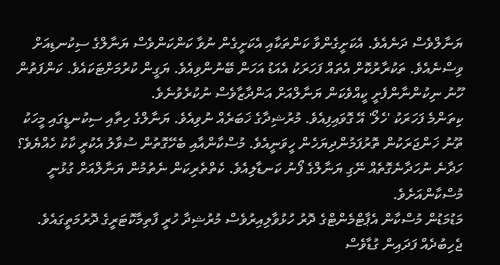ޔަނާލްވެސް ދަނެއެވެ. އެކަށީގެންވާ ކަންތަކާއި އެކަށީގެން ނުވާ ކަންކަންވެސް ޔަނާލްގެ ސިކުނޑިއަށް ވިސްނެއެވެ. ތަކުރާރުކޮށް އެތައް ފަހަރަކު އެއަޑު އަހަން ބޭނުންވިއެވެ. ޔަގީން ކުރުމަށްޓަކައެވެ. ކަންފަތުން ހޫނު ނިކުންނާންފެށީ ކީއްވެކަން ޔަނާލްއަށް އަންދާޒާވެސް ނުކުރެވުނެވެ.
ކިތަންމެ ފަހަރަކު 'ހެލޯ' އޭ ގޮވައިފިއެވެ. މުރުޝިދާގެ ޚަބަރެއް ނުވިއެވެ. ޔަނާލްގެ ހިތާއި ސިކުނޑީގައި މީހަކު ތޫނު ޚަންޖަރަކުން ތޮރުފަމުންދިޔަހެން ހީވަނީއެވެ. މުސްކާންއާއި ބެހޭގޮތުން ސުވާލު އެކުރީ ކާކު ހެއްޔެވެ؟ ހަދާނެ ނުހަދާނެގޮތެއް ނޭގި ޔަނާލްގެ ފޯނު ކަނޑާލިއެވެ. ކެތްތެރިކަން ނެތުމުން ޔަނާލްއަށް ގުޅުނީ މުސްކާންއަށެވެ.
މަޑުމަޑުން މުސްކާން އެޕާޓްމެންޓްގެ ދޮރު ހުޅުވާލިއިރުވެސް މުރުޝިދާ ހުރީ ފާތިމާކޮޓަރީގެ ދޮރުމަތީގައެވެ. ޖެހިބުދެއް ފަދައިން ގުޑާވެސް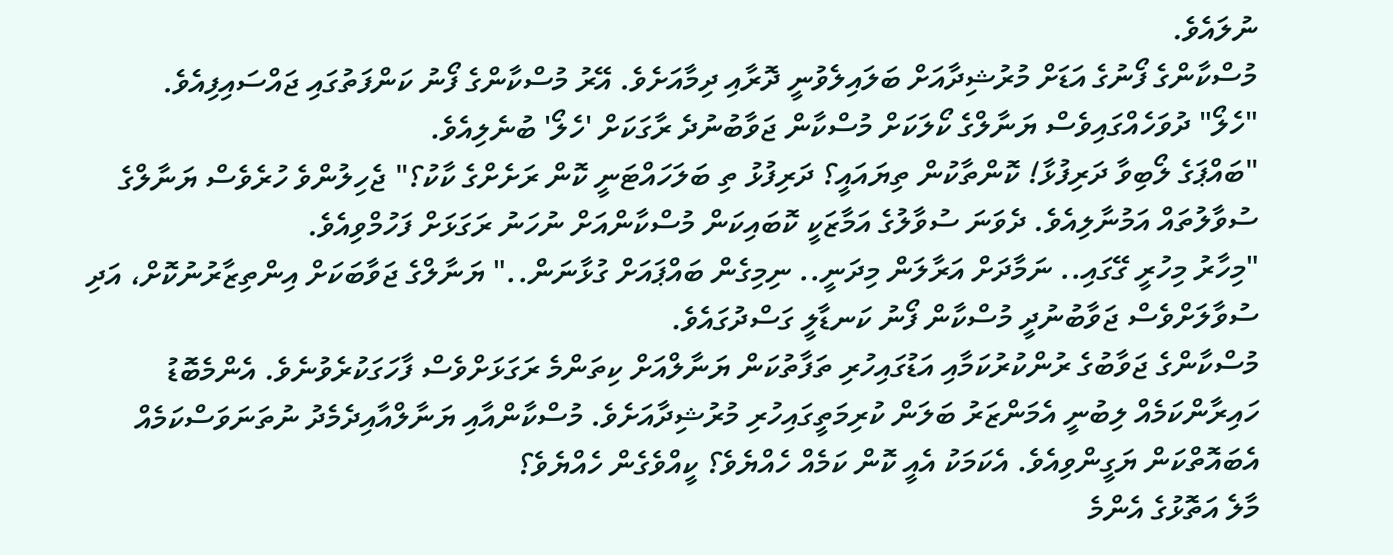ނުލައެވެ.
މުސްކާންގެ ފޯނުގެ އަޑަށް މުރުޝިދާއަށް ބަލައިލެވުނީ ދޮރާއި ދިމާއަށެވެ. އޭރު މުސްކާންގެ ފޯނު ކަންފަތުގައި ޖައްސައިފިއެވެ.
"ހެލޯ" ދުވަހެއްގައިވެސް ޔަނާލްގެ ކޯލަކަށް މުސްކާން ޖަވާބުނުދެ ރާގަކަށް 'ހެލޯ' ބުނެލިއެވެ.
"ބައްޕަގެ ލޯބިވާ ދަރިފުޅާ! ކޮންތާކުން ތިޔައައީ؟ ދަރިފުޅު ތި ބަލަހައްޓަނީ ކޮން ރަށެށްގެ ކާކު؟" ޖެހިލުންވެ ހުރެވެސް ޔަނާލްގެ ސުވާލުތައް އަމުނާލިއެވެ. ދެވަނަ ސުވާލުގެ އަމާޒަކީ ކޮބައިކަން މުސްކާންއަށް ނުހަނު ރަގަޅަށް ފަހުމްވިއެވެ.
"މިހާރު މިހުރީ ގޭގައި.. ނަމާދަށް އަރާލަން މިދަނީ.. ނިމިގެން ބައްޕައަށް ގުޅާނަން.." ޔަނާލްގެ ޖަވާބަކަށް އިންތިޒާރުނުކޮށް، އަދި  ސުވާލަށްވެސް ޖަވާބުނުދީ މުސްކާން ފޯނު ކަނޑާލީ ގަސްދުގައެވެ.
މުސްކާންގެ ޖަވާބުގެ ރުންކުރުކަމާއި އަޑުގައިހުރި ތަފާތުކަން ޔަނާލްއަށް ކިތަންމެ ރަގަޅަށްވެސް ފާހަގަކުރެވުނެވެ. އެންމެބޮޑު ހައިރާންކަމެއް ލިބުނީ އެމަންޒަރު ބަލަން ކުރިމަތީގައިހުރި މުރުޝިދާއަށެވެ. މުސްކާންއާއި ޔަނާލްއާއިދެމެދު ނުތަނަވަސްކަމެއް އެބައޮތްކަން ޔަގީންވިއެވެ. އެކަމަކު އެއީ ކޮން ކަމެއް ހެއްޔެވެ؟ ކީއްވެގެން ހެއްޔެވެ؟
މާލެ އަތޮޅުގެ އެންމެ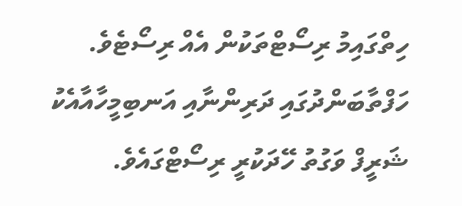ހިތްގައިމު ރިސޯޓްތަކުން އެއް ރިސޯޓެވެ. ހަފްތާބަންދުގައި ދަރިންނާއި އަނބިމީހާއާއެކު ޝަރީފް ވަގުތު ހޭދަކުރީ ރިސޯޓްގައެވެ.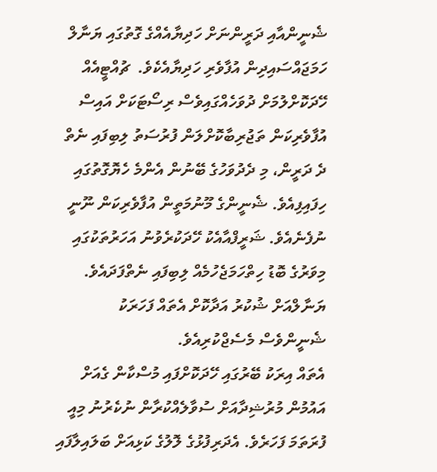ޝެނީންއާއި ދަރީންނަށް ހަދިޔާއެއްގެ ގޮތުގައި ޔަނާލް ހަމަޖައްސައިދިން އުފާވެރި ހަދިޔާއެކެވެ.  ޗުއްޓީއެއް ހޭދަކޮށްލުމަށް ދުވަހެއްގައިވެސް ރިސޯޓަކަށް އައިސް އުފާވެރިކަން ތަޖުރިބާކޮށްލަން ފުރުސަތު ލިބިފައި ނެތް ދެ ދަރީން، މި ދެދުވަހުގެ ބޭނުން އެންމެ ހެޔޮގޮތުގައި ހިފައިފިއެވެ. ޝެނީންގެ މޫނުމަތީން އުފާވެރިކަން ނޫނީ ނުފެނެއެވެ. ޝަރީފްއާއެކު ހޭދަކުރެވުނު އަހަރުތަކުގައި މިވަރުގެ ބޮޑު ހިތްހަމަޖެހުމެއް ލިބިފައި ނެތްފަދައެވެ. ޔަނާލްއަށް ޝުކުރު އަދާކޮށް އެތައް ފަހަރަކު ޝެނީންވެސް މެސެޖްކުރިއެވެ.
އެތައް އިރަކު ބޭރުގައި ހޭދަކޮށްފައި މުސްކާން ގެއަށް އައުމުން މުރުޝިދާއަށް ސުވާލެއްކުރާން ނުކެރުނު މިއީ ފުރަތަމަ ފަހަރެވެ. އެދަރިފުޅުގެ ލޮލުގެ ކަޅިއަށް ބަލައިލާފައި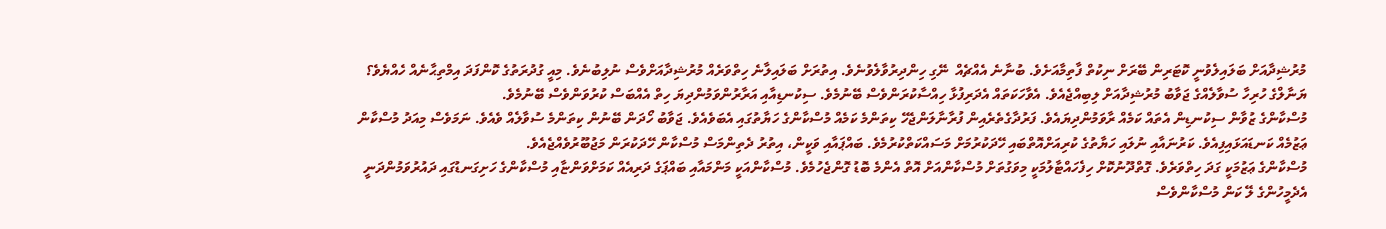މުރުޝިދާއަށް ބަލައިލެވުނީ ކޮޓަރިން ބޭރަށް ނިކުތް ފާތިމާއަށެވެ. ބުނާނެ އެއްޗެއް  ނޭގި ހިންދިރުވާލެވުނެވެ. އިތުރަށް ބަލައިލާނެ ހިތްވަރެއް މުރުޝިދާއަށްވެސް ނުލިބުނެވެ. މިއީ ގުދުރަތުގެ ކޮންފަދަ އިމްތިޙާނެއް ހެއްޔެވެ؟ ޔަނާލްގެ ހުރިހާ ސުވާލެއްގެ ޖަވާބު މުރުޝިދާއަށް ލިބިއްޖެއެވެ. އެވާހަކަތައް އެދަރިފުޅާ ހިއްސާކުރަންވެސް ބޭނުމެވެ. ސިކުނޑިއާއި އަރާރުންވަމުންދިޔަ ހިތް އެއްބަސް ކުރުވަންވެސް ބޭނުމެވެ.
މުސްކާންގެ ޒުވާން ސިކުނޑިން އެތައް ކަމެއް ރާވަމުންދިޔައެވެ. ފަރުދާގެތެރެއިން ފުރާނާލަންޖެހޭ ކިތަންމެ ކަމެއް މުސްކާންގެ ހަޔާތުގައި އެބަވެއެވެ. ޖަވާބު ހޯދަން ބޭނުން ކިތަންމެ ސުވާލެއް ވެއެވެ. ނަމަވެސް މިއަދު މުސްކާން ޢަޒުމެއް ކަނޑައަޅައިފިއެވެ. ކަރުނައާއި ނުލައި ހަޔާތުގެ ކުރިއަށްއޮތްބައި ހޭދަކުރުމަށް މަސައްކަތްކުރުމެވެ. ބައްޕައާއި ވަކީން، އިތުރު ދެތިންމަސް މުސްކާން ހޭދަކުރަން މަޖުބޫރުވެއްޖެއެވެ.
މުސްކާންގެ ޢަޒުމަކީ ގަދަ ހިތްވަރެވެ. ގޮތްދޫނުކޮށް ހިފެހައްޓާލުމަކީ މިވަގުތަށް މުސްކާންއަށް އޮތް އެންމެ ބޮޑު ގޮންޖެހުމެވެ. މުސްކާންއަކީ މަންމައާއި ބައްޕަގެ ދަރިއެއް ކަމަށްވަންޏާއި މުސްކާންގެ ހަށިގަނޑުގައި ދައުރުވަމުންދަނީ އެދެމީހުންގެ ލޭ ކަން މުސްކާންވެސް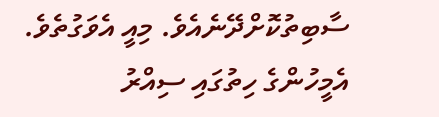ސާބިތުކޮށްދޭނެއެވެ. މިއީ އެވަގުތެވެ. އެމީހުންގެ ހިތުގައި ސިއްރު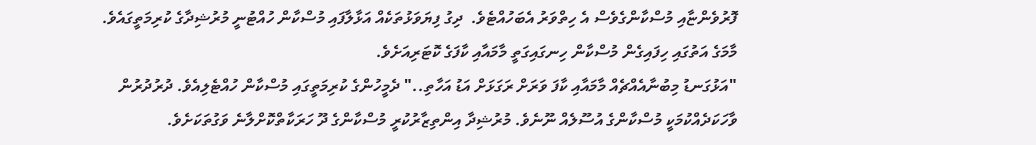ފޮރުވެންޏާއި މުސްކާންގެވެސް އެ ހިތްވަރު އެބަހުއްޓެވެ.  ދިގު ފިޔަވަޅުތަކެއް އަޅާލާފައި މުސްކާން ހުއްޓުނީ މުރުޝިދާގެ ކުރިމަތީގައެވެ. މާމަގެ އަތުގައި ހިފައިގެން މުސްކާން ހިނގައިގަތީ މާމައާއި ކާފަގެ ކޮޓަރިއަށެވެ.
"އަޅުގަނޑު މިބުނާއެއްޗެއް މާމައާއި ކާފަ ވަރަށް ރަގަޅަށް އަޑު އަހާތި.." ދެމީހުންގެ ކުރިމަތީގައި މުސްކާން ހުއްޓެލިއެވެ. ދުރުދުރުން ވާހަކަދެއްކުމަކީ މުސްކާންގެ އުސޫލެއް ނޫނެވެ. މުރުޝިދާ އިންތިޒާރުކުރީ މުސްކާންގެ ދޫ ހަރަކާތްކޮށްލާނެ ވަގުތަކަށެވެ.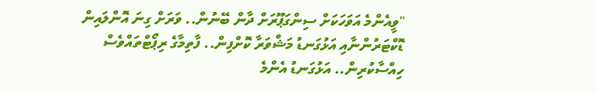"ވީއެންމެ އަވަހަކަށް ސިންގަޕޫރަށް ދާން ބޭނުން.. ވަރަށް ގިނަ އޮންލައިން ޑޮކްޓަރުންނާއި އަޅުގަނޑު މަޝްވަރާ ކޮށްފިން.. ފާތިމާގެ ރިޕޯޓްތައްވެސް ހިއްސާކުރިން.. އަޅުގަނޑު އެންމެ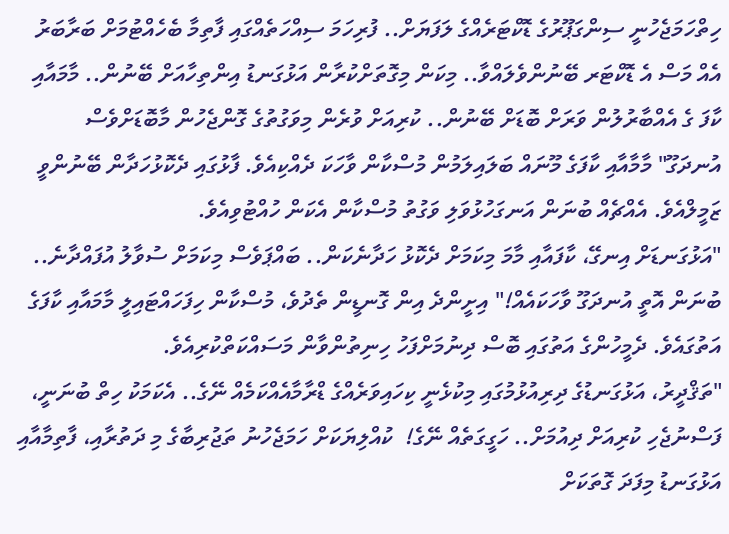ހިތްހަމަޖެހުނީ ސިންގަޕޫރުގެ ޑޮކްޓަރެއްގެ ލަފަޔަށް.. ފުރިހަމަ ސިއްހަތެއްގައި ފާތިމާ ބެހެއްޓުމަށް ބަރާބަރު އެއް މަސް އެ ޑޮކްޓަރ ބޭނުންވެލައްވާ.. މިކަން މިގޮތަށްކުރާން އަޅުގަނޑު އިންތިހާއަށް ބޭނުން.. މާމައާއި ކާފަ ގެ އެއްބާރުލުން ވަރަށް ބޮޑަށް ބޭނުން.. ކުރިއަށް ވުރެން މިވަގުތުގެ ގޮންޖެހުން މާބޮޑަށްވެސް އުނދަގޫ" މާމާއާއި ކާފަގެ މޫނައް ބަލައިލަމުން މުސްކާން ވާހަކަ ދެއްކިއެވެ. ފާޅުގައި ދެކޮޅުހަދާން ބޭނުންވީ ޒަމީލްއެވެ. އެއްޗެއް ބުނަން އަނގަހުޅުވަލި ވަގުތު މުސްކާން އެކަން ހުއްޓުވިއެވެ.
"އަޅުގަނޑަށް އިނގޭ، ކާފައާއި މާމަ މިކަމަށް ދެކޮޅު ހަދާނެކަން.. ބައްޕަވެސް މިކަމަށް ސުވާލު އުފައްދާނެ..  ބުނަން އޮތީ އުނދަގޫ ވާހަކައެއް!" އިށީންދެ އިން ގޮނޑީން ތެދުވެ، މުސްކާން ހިފަހައްޓައިލީ މާމައާއި ކާފަގެ އަތުގައެވެ. ދެމީހުންގެ އަތުގައި ބޮސް ދިނުމަށްފަހު ހިނިތުންވާން މަސައްކަތްކުރިއެވެ.
"ތަޤްދީރު، އަޅުގަނޑުގެ ދިރިއުޅުމުގައި މިކުޅެނީ ކިހައިވަރެއްގެ ޑްރާމާއެއްކަމެއް ނޭގެ.. އެކަމަކު ހިތް ބުނަނީ، ފަސްނުޖެހި ކުރިއަށް ދިއުމަށް.. ހަގީގަތެއް ނޭގެ!  ކުއްލިޔަކަށް ހަމަޖެހުނު ތަޖުރިބާގެ މި ދަތުރާއި، ފާތިމާއާއި އަޅުގަނޑު މިފަދަ ގޮތަކަށް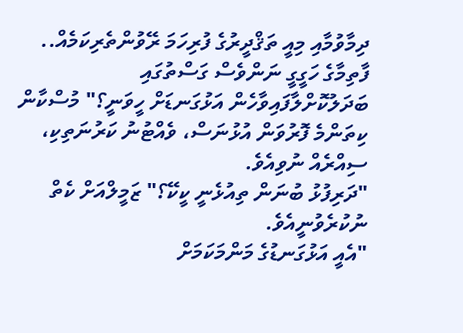ދިމާވުމާއި މިއީ ތަޤްދީރުގެ ފުރިހަމަ ރޭވުންތެރިކަމެއް.. ފާތިމާގެ ހަގީގީ ނަންވެސް ގަސްތުގައި ބަދަލުކޮށްލާފައިވާހެން އަޅުގަނޑަށް ހީވަނީ؟" މުސްކާން ކިތަންމެ ފޮރުވަން އުޅުނަސް، ވެއްޓުނު ކަރުނަތިކި، ސިއްރެއް ނުވިއެވެ.
"ދަރިފުޅު ބުނަން ތިއުޅެނީ ކީކޭ؟" ޒަމީލްއަށް ކެތް ނުކުރެވުނީއެވެ.
"އެއީ އަޅުގަނޑުގެ މަންމަކަމަށް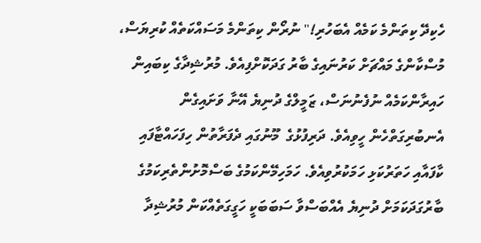ހެކިދޭ ކިތަންމެ ކަމެއް އެބަހުރި!" ނުރޯން ކިތަންމެ މަސައްކަތެއް ކުރިޔަސް، މުސްކާންގެ މައްޗަށް ކަރުނައިގެ ބާރު ގަދަކޮށްފިއެވެ. މުރުޝިދާގެ ކިބައިން ހައިރާންކަމެއް ނުފެނުނަސް، ޒަމީލްގެ ދުނިޔެ އޭނާ ވަށައިގެން އެނބުރިގަތްހެން ހީވިއެވެ. ދަރިފުޅުގެ  މޫނުގައި ދެފަރާތުން ހިފަހައްޓާފައި ކާފައާއި ހަތަރުކަޅި ހަމަކުރުވިއެވެ. ހަމަހިމޭންކަމުގެ ބަސްމޮށުންތެރިކަމުގެ ބާރުގަދަކަމަށް ދުނިޔެ އެއްބަސްވާ ސަބަބަކީ ހަގީގަތެއްކަން މުރުޝިދާ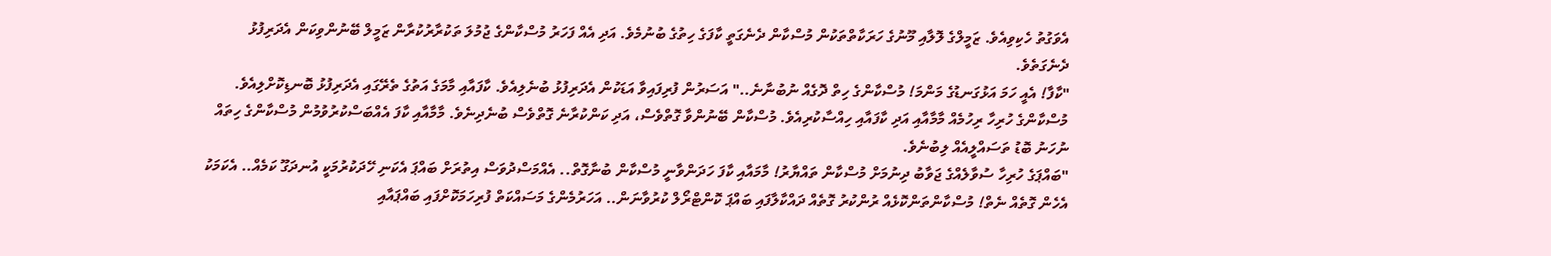އެވަގުތު ހެކިވިއެވެ. ޒަމީލްގެ ލޮލާއި މޫނުގެ ހަރަކާތްތަކުން މުސްކާން ދެނެގަތީ ކާފަގެ ހިތުގެ ބުނުމެވެ. އަދި އެއް ފަހަރު މުސްކާންގެ ޖުމުލަ ތަކުރާރުކުރާން ޒަމީލް ބޭނުންވިކަން އެދަރިފުޅު ދެނެގަތެވެ.
"ކާފާ! އެއީ ހަމަ އަޅުގަނޑުގެ މަންމަ! މުސްކާންގެ ހިތް ދޮގެއް ނުބުނާނެ.." އަސަރުން ފުރިފައިވާ އަޑަކުން އެދަރިފުޅު ބުނެލިއެވެ. ކާފައާއި މާމަގެ އަތުގެ ތެރޭގައި އެދަރިފުޅު ބޮނޑިކޮށްލިއެވެ. މުސްކާންގެ ހުރިހާ ރިހުމެއް މާމާއާއި އަދި ކާފައާއި ހިއްސާކުރިއެވެ. މުސްކާން ބޭނުންވާ ގޮތްވެސް، އަދި ކަންކުރާނެ ގޮތްވެސް ބުނެދިނެވެ. މާމާއާއި ކާފަ އެއްބަސްކުރުވުމުން މުސްކާންގެ ހިތައް ނުހަނު ބޮޑު ތަސައްލީއެއް ލިބުނެވެ.
"ބައްޕަގެ ހުރިހާ ސުވާލެއްގެ ޖަވާބު ދިނުމަށް މުސްކާން ތައްޔާރު! މާމައާއި ކާފަ ހަދަންވާނީ މުސްކާން ބުނާގޮތް.. އެއްމަސްދުވަސް އިތުރަށް ބައްޕަ އެކަނި ހޭދަކުރުމަކީ އުނދަގޫ ކަމެއް.. އެކަމަކު އެހެން ގޮތެއް ނެތް! މުސްކާންތަންކޮޅެއް ރުންކުރު ގޮތެއް ދައްކާލާފައި ބައްޕަ ކޮންޓްރޯލް ކުރުވާނަން.. އަހަރުމެންގެ މަސައްކަތް ފުރިހަމަކޮށްފައި ބައްޕައާއި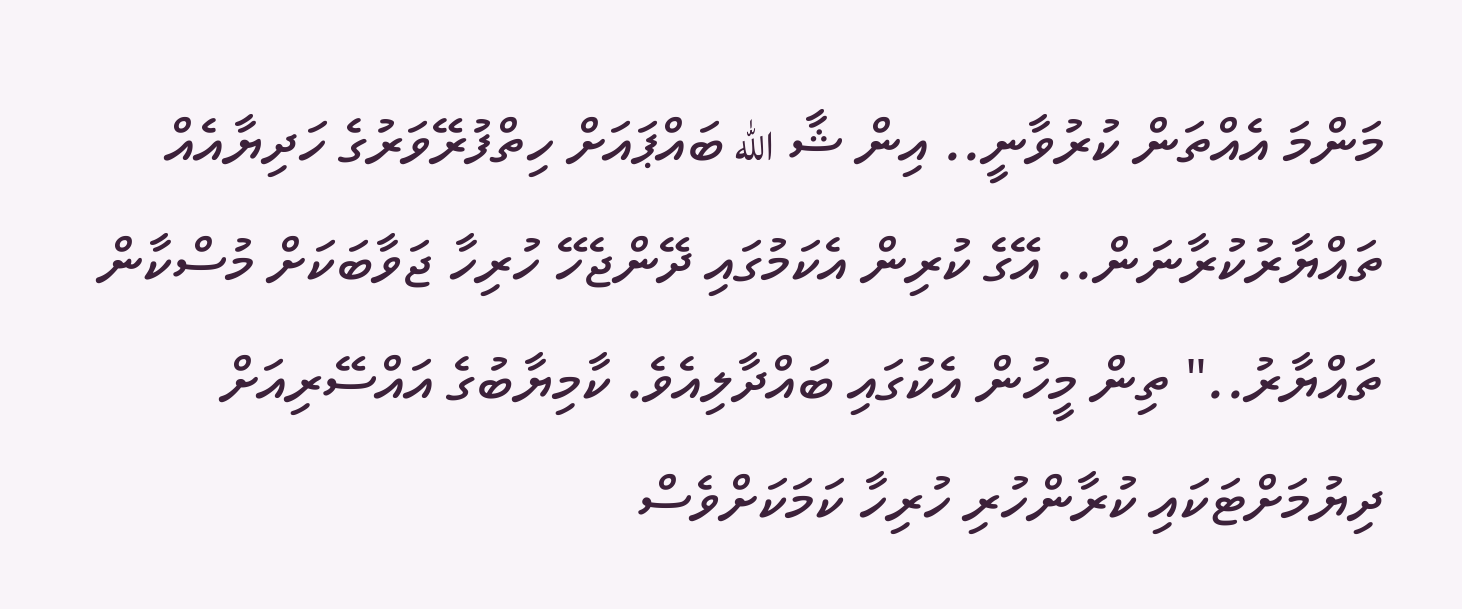މަންމަ އެއްތަން ކުރުވާނީ.. އިން ޝާ الله ބައްޕައަށް ހިތްފުރޭވަރުގެ ހަދިޔާއެއް ތައްޔާރުކުރާނަން.. އޭގެ ކުރިން އެކަމުގައި ދޭންޖެހޭ ހުރިހާ ޖަވާބަކަށް މުސްކާން ތައްޔާރު.." ތިން މީހުން އެކުގައި ބައްދާލިއެވެ. ކާމިޔާބުގެ އައްސޭރިއަށް ދިޔުމަށްޓަކައި ކުރާންހުރި ހުރިހާ ކަމަކަށްވެސް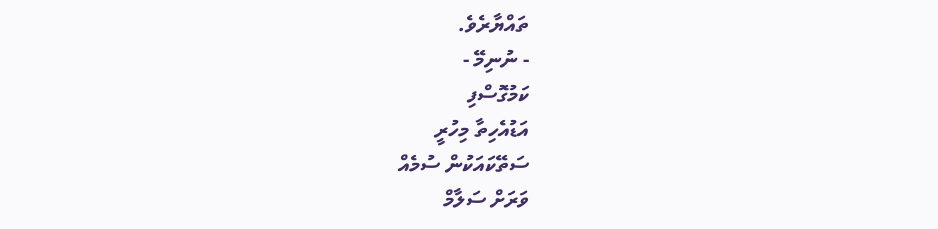ތައްޔާރެވެ.
- ނުނިމޭ -
ކަމުގޮސްފި
އަޑުއެހިތާ މިހުރީ
ސަތޭކައަކުން ސުމެއް
ވަރަށް ސަލާމް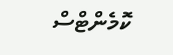ކޮމެންޓްސް